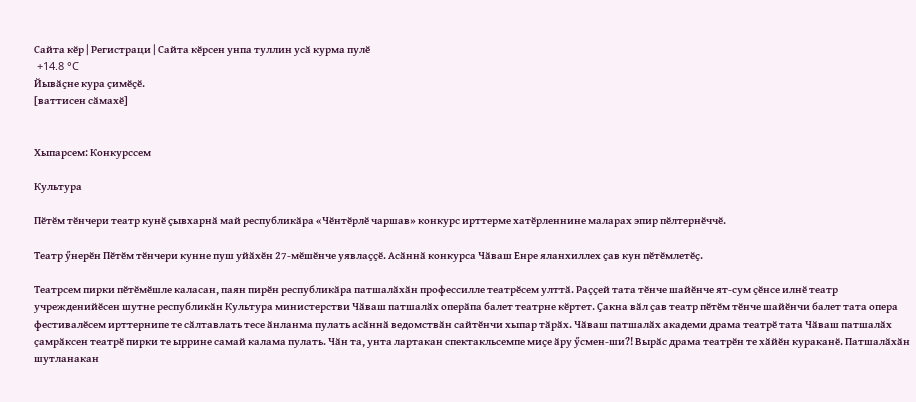Сайта кӗр | Регистраци | Сайта кӗрсен унпа туллин усӑ курма пулӗ
 +14.8 °C
Йывӑҫне кура ҫимӗҫӗ.
[ваттисен сӑмахӗ]


Хыпарсем: Конкурссем

Культура

Пӗтӗм тӗнчери театр кунӗ ҫывхарнӑ май республикӑра «Чӗнтӗрлӗ чаршав» конкурс ирттерме хатӗрленнине маларах эпир пӗлтернӗччӗ.

Театр ӳнерӗн Пӗтӗм тӗнчери кунне пуш уйӑхӗн 27-мӗшӗнче уявлаҫҫӗ. Асӑннӑ конкурса Чӑваш Енре яланхиллех ҫав кун пӗтӗмлетӗҫ.

Театрсем пирки пӗтӗмӗшле каласан, паян пирӗн республикӑра патшалӑхӑн профессилле театрӗсем улттӑ. Раҫҫей тата тӗнче шайӗнче ят-сум ҫӗнсе илнӗ театр учрежденийӗсен шутне республикӑн Культура министерстви Чӑваш патшалӑх оперӑпа балет театрне кӗртет. Ҫакна вӑл ҫав театр пӗтӗм тӗнче шайӗнчи балет тата опера фестивалӗсем ирттернипе те сӑлтавлать тесе ӑнланма пулать асӑннӑ ведомствӑн сайтӗнчи хыпар тӑрӑх. Чӑваш патшалӑх академи драма театрӗ тата Чӑваш патшалӑх ҫамрӑксен театрӗ пирки те ыррине самай калама пулать. Чӑн та, унта лартакан спектакльсемпе миҫе ӑру ӳсмен-ши?! Вырӑс драма театрӗн те хӑйӗн кураканӗ. Патшалӑхӑн шутланакан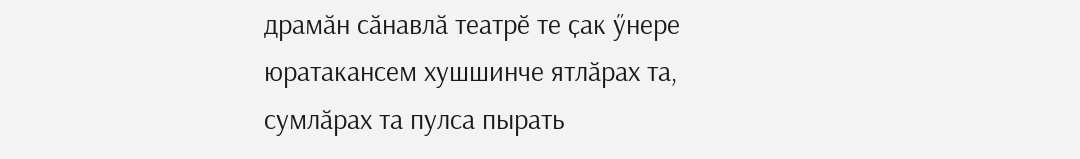драмӑн сӑнавлӑ театрӗ те ҫак ӳнере юратакансем хушшинче ятлӑрах та, сумлӑрах та пулса пырать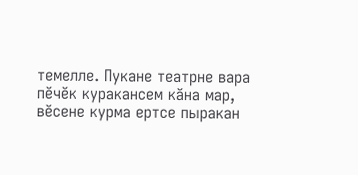темелле. Пукане театрне вара пӗчӗк куракансем кӑна мар, вӗсене курма ертсе пыракан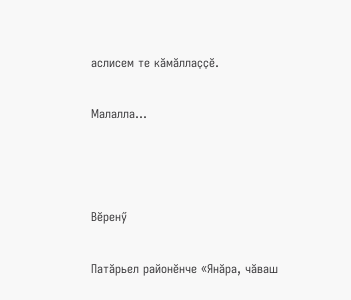аслисем те кӑмӑллаҫҫӗ.

Малалла...



Вӗренӳ

Патӑрьел районӗнче «Янӑра, чӑваш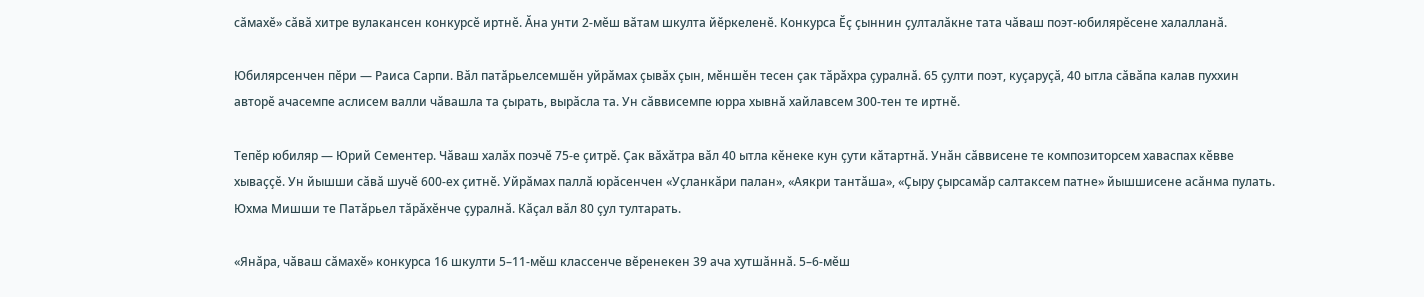сӑмахӗ» сӑвӑ хитре вулакансен конкурсӗ иртнӗ. Ӑна унти 2-мӗш вӑтам шкулта йӗркеленӗ. Конкурса Ӗҫ ҫыннин ҫулталӑкне тата чӑваш поэт-юбилярӗсене халалланӑ.

Юбилярсенчен пӗри — Раиса Сарпи. Вӑл патӑрьелсемшӗн уйрӑмах ҫывӑх ҫын, мӗншӗн тесен ҫак тӑрӑхра ҫуралнӑ. 65 ҫулти поэт, куҫаруҫӑ, 40 ытла сӑвӑпа калав пуххин авторӗ ачасемпе аслисем валли чӑвашла та ҫырать, вырӑсла та. Ун сӑввисемпе юрра хывнӑ хайлавсем 300-тен те иртнӗ.

Тепӗр юбиляр — Юрий Сементер. Чӑваш халӑх поэчӗ 75-е ҫитрӗ. Ҫак вӑхӑтра вӑл 40 ытла кӗнеке кун ҫути кӑтартнӑ. Унӑн сӑввисене те композиторсем хаваспах кӗвве хываҫҫӗ. Ун йышши сӑвӑ шучӗ 600-ех ҫитнӗ. Уйрӑмах паллӑ юрӑсенчен «Уҫланкӑри палан», «Аякри тантӑша», «Ҫыру ҫырсамӑр салтаксем патне» йышшисене асӑнма пулать. Юхма Мишши те Патӑрьел тӑрӑхӗнче ҫуралнӑ. Кӑҫал вӑл 80 ҫул тултарать.

«Янӑра, чӑваш сӑмахӗ» конкурса 16 шкулти 5–11-мӗш классенче вӗренекен 39 ача хутшӑннӑ. 5–6-мӗш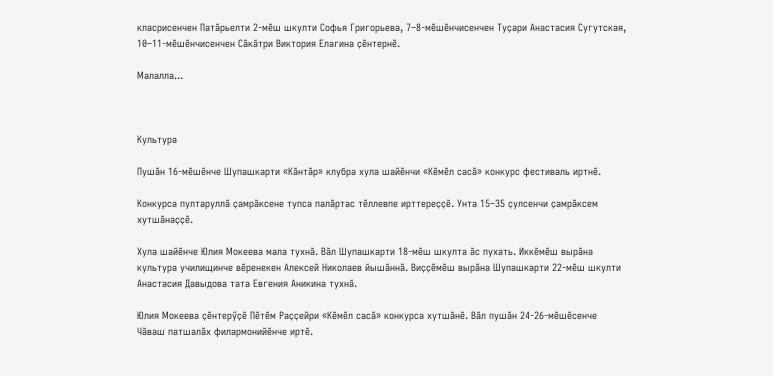класрисенчен Патӑрьелти 2-мӗш шкулти Софья Григорьева, 7–8-мӗшӗнчисенчен Туҫари Анастасия Сугутская, 10–11-мӗшӗнчисенчен Сӑкӑтри Виктория Елагина ҫӗнтернӗ.

Малалла...



Культура

Пушӑн 16-мӗшӗнче Шупашкарти «Кӑнтӑр» клубра хула шайӗнчи «Кӗмӗл сасӑ» конкурс фестиваль иртнӗ.

Конкурса пултаруллӑ ҫамрӑксене тупса палӑртас тӗллевпе ирттереҫҫӗ. Унта 15–35 ҫулсенчи ҫамрӑксем хутшӑнаҫҫӗ.

Хула шайӗнче Юлия Мокеева мала тухнӑ. Вӑл Шупашкарти 18-мӗш шкулта ӑс пухать. Иккӗмӗш вырӑна культура училищинче вӗренекен Алексей Николаев йышӑннӑ. Виҫҫӗмӗш вырӑна Шупашкарти 22-мӗш шкулти Анастасия Давыдова тата Евгения Аникина тухнӑ.

Юлия Мокеева ҫӗнтерӳҫӗ Пӗтӗм Раҫҫейри «Кӗмӗл сасӑ» конкурса хутшӑнӗ. Вӑл пушӑн 24-26-мӗшӗсенче Чӑваш патшалӑх филармонийӗнче иртӗ.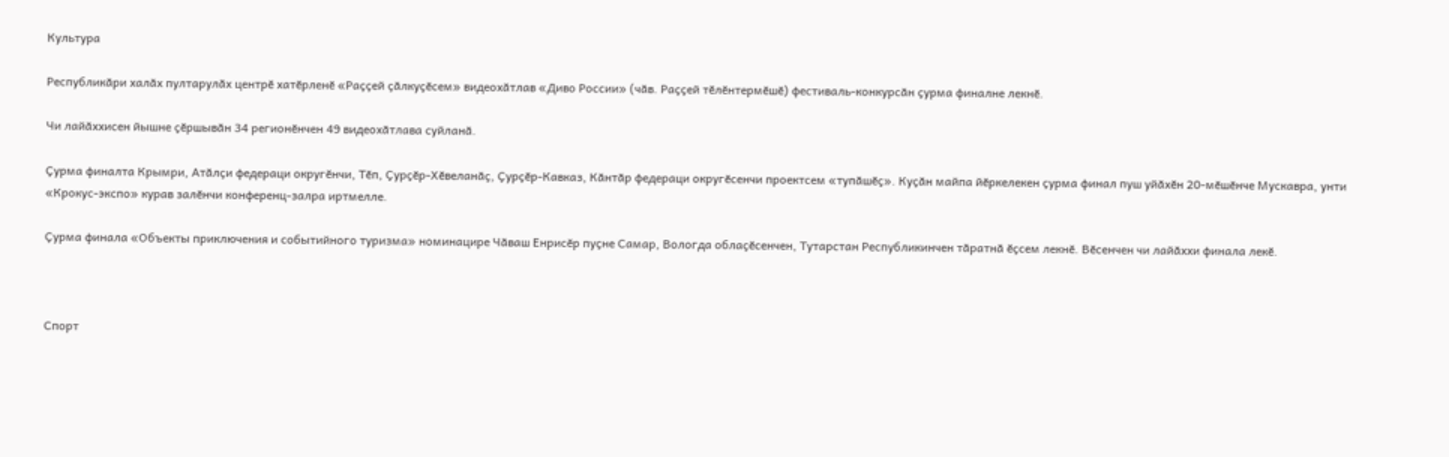Культура

Республикӑри халӑх пултарулӑх центрӗ хатӗрленӗ «Раҫҫей ҫӑлкуҫӗсем» видеохӑтлав «Диво России» (чӑв. Раҫҫей тӗлӗнтермӗшӗ) фестиваль-конкурсӑн ҫурма финалне лекнӗ.

Чи лайӑххисен йышне ҫӗршывӑн 34 регионӗнчен 49 видеохӑтлава суйланӑ.

Ҫурма финалта Крымри, Атӑлҫи федераци округӗнчи, Тӗп, Ҫурҫӗр-Хӗвеланӑҫ, Ҫурҫӗр-Кавказ, Кӑнтӑр федераци округӗсенчи проектсем «тупӑшӗҫ». Куҫӑн майпа йӗркелекен ҫурма финал пуш уйӑхӗн 20-мӗшӗнче Мускавра, унти «Крокус-экспо» курав залӗнчи конференц-залра иртмелле.

Ҫурма финала «Объекты приключения и событийного туризма» номинацире Чӑваш Енрисӗр пуҫне Самар, Вологда облаҫӗсенчен, Тутарстан Республикинчен тӑратнӑ ӗҫсем лекнӗ. Вӗсенчен чи лайӑххи финала лекӗ.



Спорт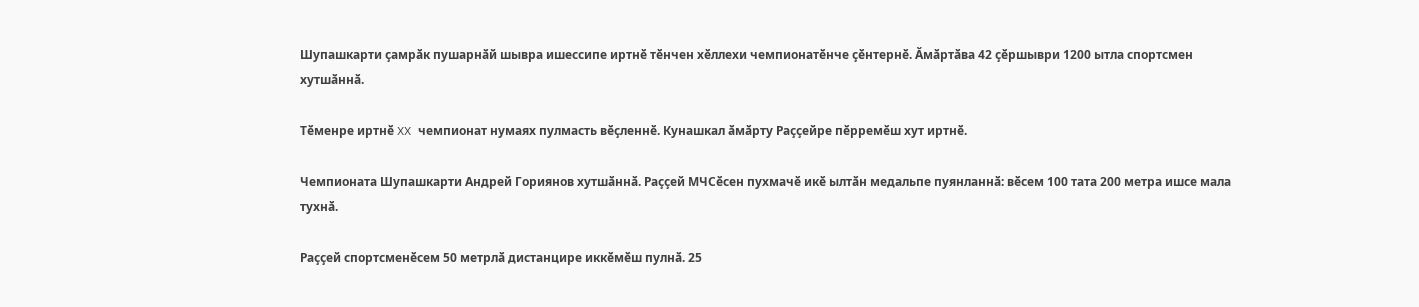Шупашкарти ҫамрӑк пушарнӑй шывра ишессипе иртнӗ тӗнчен хӗллехи чемпионатӗнче ҫӗнтернӗ. Ӑмӑртӑва 42 ҫӗршыври 1200 ытла спортсмен хутшӑннӑ.

Тӗменре иртнӗ XX чемпионат нумаях пулмасть вӗҫленнӗ. Кунашкал ӑмӑрту Раҫҫейре пӗрремӗш хут иртнӗ.

Чемпионата Шупашкарти Андрей Гориянов хутшӑннӑ. Раҫҫей МЧСӗсен пухмачӗ икӗ ылтӑн медальпе пуянланнӑ: вӗсем 100 тата 200 метра ишсе мала тухнӑ.

Раҫҫей спортсменӗсем 50 метрлӑ дистанцире иккӗмӗш пулнӑ. 25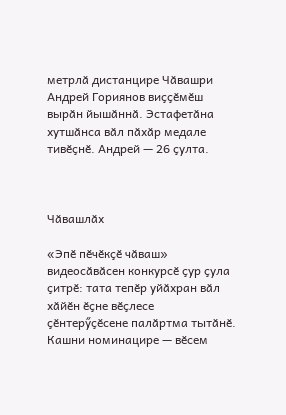метрлӑ дистанцире Чӑвашри Андрей Гориянов виҫҫӗмӗш вырӑн йышӑннӑ. Эстафетӑна хутшӑнса вӑл пӑхӑр медале тивӗҫнӗ. Андрей — 26 ҫулта.



Чӑвашлӑх

«Эпӗ пӗчӗкҫӗ чӑваш» видеосӑвӑсен конкурсӗ ҫур ҫула ҫитрӗ: тата тепӗр уйӑхран вӑл хӑйӗн ӗҫне вӗҫлесе ҫӗнтерӳҫӗсене палӑртма тытӑнӗ. Кашни номинацире — вӗсем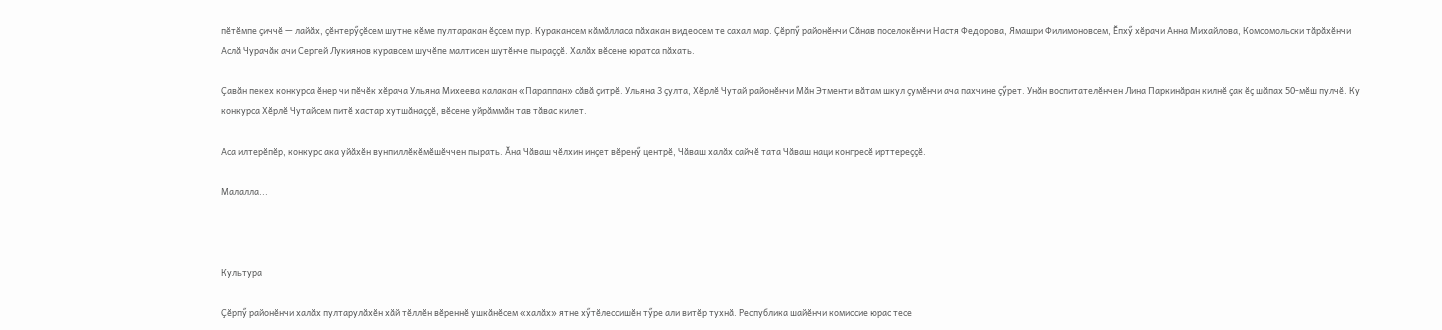пӗтӗмпе ҫиччӗ — лайӑх, ҫӗнтерӳҫӗсем шутне кӗме пултаракан ӗҫсем пур. Куракансем кӑмӑлласа пӑхакан видеосем те сахал мар. Ҫӗрпӳ районӗнчи Сӑнав поселокӗнчи Настя Федорова, Ямашри Филимоновсем, Ӗпхӳ хӗрачи Анна Михайлова, Комсомольски тӑрӑхӗнчи Аслӑ Чурачӑк ачи Сергей Лукиянов куравсем шучӗпе малтисен шутӗнче пыраҫҫӗ. Халӑх вӗсене юратса пӑхать.

Ҫавӑн пекех конкурса ӗнер чи пӗчӗк хӗрача Ульяна Михеева калакан «Параппан» сӑвӑ ҫитрӗ. Ульяна 3 ҫулта, Хӗрлӗ Чутай районӗнчи Мӑн Этменти вӑтам шкул ҫумӗнчи ача пахчине ҫӳрет. Унӑн воспитателӗнчен Лина Паркинӑран килнӗ ҫак ӗҫ шӑпах 50-мӗш пулчӗ. Ку конкурса Хӗрлӗ Чутайсем питӗ хастар хутшӑнаҫҫӗ, вӗсене уйрӑммӑн тав тӑвас килет.

Аса илтерӗпӗр, конкурс ака уйӑхӗн вунпиллӗкӗмӗшӗччен пырать. Ӑна Чӑваш чӗлхин инҫет вӗренӳ центрӗ, Чӑваш халӑх сайчӗ тата Чӑваш наци конгресӗ ирттереҫҫӗ.

Малалла...



Культура

Ҫӗрпӳ районӗнчи халӑх пултарулӑхӗн хӑй тӗллӗн вӗреннӗ ушкӑнӗсем «халӑх» ятне хӳтӗлессишӗн тӳре али витӗр тухнӑ. Республика шайӗнчи комиссие юрас тесе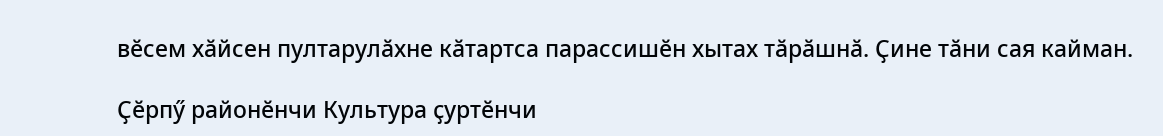вӗсем хӑйсен пултарулӑхне кӑтартса парассишӗн хытах тӑрӑшнӑ. Ҫине тӑни сая кайман.

Ҫӗрпӳ районӗнчи Культура ҫуртӗнчи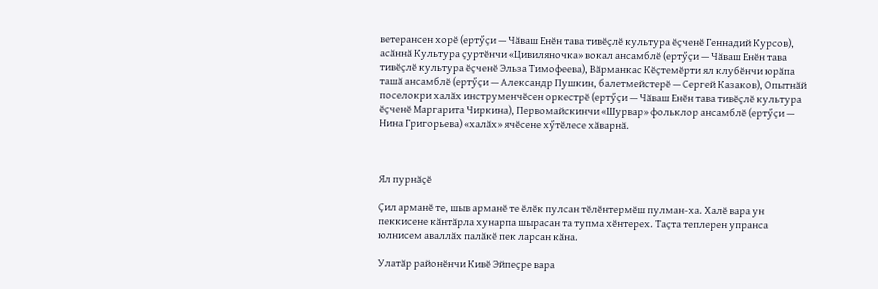ветерансен хорӗ (ертӳҫи — Чӑваш Енӗн тава тивӗҫлӗ культура ӗҫченӗ Геннадий Курсов), асӑннӑ Культура ҫуртӗнчи «Цивиляночка» вокал ансамблӗ (ертӳҫи — Чӑваш Енӗн тава тивӗҫлӗ культура ӗҫченӗ Эльза Тимофеева), Вӑрманкас Кӗҫтемӗрти ял клубӗнчи юрӑпа ташӑ ансамблӗ (ертӳҫи — Александр Пушкин, балетмейстерӗ — Сергей Казаков), Опытнӑй поселокри халӑх инструменчӗсен оркестрӗ (ертӳҫи — Чӑваш Енӗн тава тивӗҫлӗ культура ӗҫченӗ Маргарита Чиркина), Первомайскинчи «Шурвар» фольклор ансамблӗ (ертӳҫи — Нина Григорьева) «халӑх» ячӗсене хӳтӗлесе хӑварнӑ.



Ял пурнӑҫӗ

Ҫил арманӗ те, шыв арманӗ те ӗлӗк пулсан тӗлӗнтермӗш пулман-ха. Халӗ вара ун пеккисене кӑнтӑрла хунарпа шырасан та тупма хӗнтерех. Таҫта теплерен упранса юлнисем аваллӑх палӑкӗ пек ларсан кӑна.

Улатӑр районӗнчи Кивӗ Эйпеҫре вара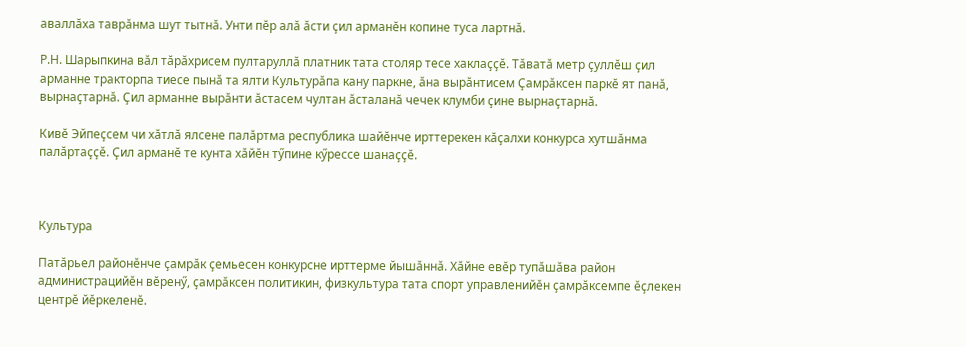аваллӑха таврӑнма шут тытнӑ. Унти пӗр алӑ ӑсти ҫил арманӗн копине туса лартнӑ.

Р.Н. Шарыпкина вӑл тӑрӑхрисем пултаруллӑ платник тата столяр тесе хаклаҫҫӗ. Тӑватӑ метр ҫуллӗш ҫил арманне тракторпа тиесе пынӑ та ялти Культурӑпа кану паркне, ӑна вырӑнтисем Ҫамрӑксен паркӗ ят панӑ, вырнаҫтарнӑ. Ҫил арманне вырӑнти ӑстасем чултан ӑсталанӑ чечек клумби ҫине вырнаҫтарнӑ.

Кивӗ Эйпеҫсем чи хӑтлӑ ялсене палӑртма республика шайӗнче ирттерекен кӑҫалхи конкурса хутшӑнма палӑртаҫҫӗ. Ҫил арманӗ те кунта хӑйӗн тӳпине кӳрессе шанаҫҫӗ.



Культура

Патӑрьел районӗнче ҫамрӑк ҫемьесен конкурсне ирттерме йышӑннӑ. Хӑйне евӗр тупӑшӑва район администрацийӗн вӗренӳ, ҫамрӑксен политикин, физкультура тата спорт управленийӗн ҫамрӑксемпе ӗҫлекен центрӗ йӗркеленӗ.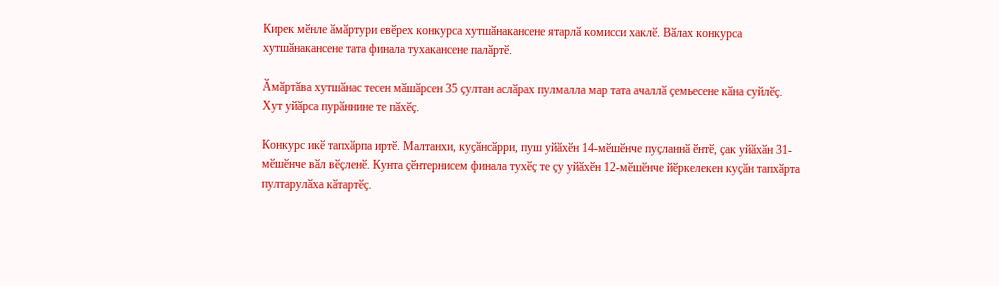Кирек мӗнле ӑмӑртури евӗрех конкурса хутшӑнакансене ятарлӑ комисси хаклӗ. Вӑлах конкурса хутшӑнакансене тата финала тухакансене палӑртӗ.

Ӑмӑртӑва хутшӑнас тесен мӑшӑрсен 35 ҫултан аслӑрах пулмалла мар тата ачаллӑ ҫемьесене кӑна суйлӗҫ. Хут уйӑрса пурӑннине те пӑхӗҫ.

Конкурс икӗ тапхӑрпа иртӗ. Малтанхи, куҫӑнсӑрри, пуш уйӑхӗн 14-мӗшӗнче пуҫланнӑ ӗнтӗ, ҫак уйӑхӑн 31-мӗшӗнче вӑл вӗҫленӗ. Кунта ҫӗнтернисем финала тухӗҫ те ҫу уйӑхӗн 12-мӗшӗнче йӗркелекен куҫӑн тапхӑрта пултарулӑха кӑтартӗҫ.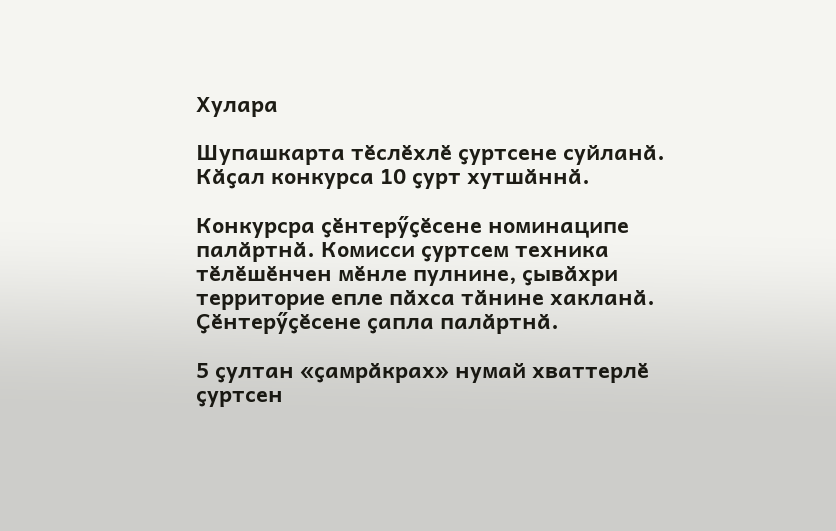Хулара

Шупашкарта тӗслӗхлӗ ҫуртсене суйланӑ. Кӑҫал конкурса 10 ҫурт хутшӑннӑ.

Конкурсра ҫӗнтерӳҫӗсене номинаципе палӑртнӑ. Комисси ҫуртсем техника тӗлӗшӗнчен мӗнле пулнине, ҫывӑхри территорие епле пӑхса тӑнине хакланӑ. Ҫӗнтерӳҫӗсене ҫапла палӑртнӑ.

5 ҫултан «ҫамрӑкрах» нумай хваттерлӗ ҫуртсен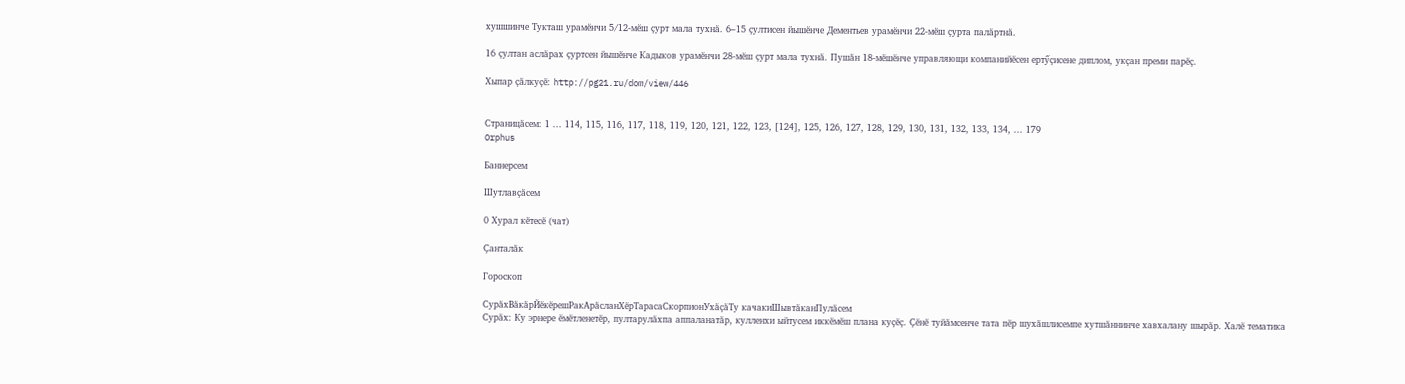хушшинче Тукташ урамӗнчи 5/12-мӗш ҫурт мала тухнӑ. 6–15 ҫултисен йышӗнче Дементьев урамӗнчи 22-мӗш ҫурта палӑртнӑ.

16 ҫултан аслӑрах ҫуртсен йышӗнче Кадыков урамӗнчи 28-мӗш ҫурт мала тухнӑ. Пушӑн 18-мӗшӗнче управляющи компанийӗсен ертӳҫисене диплом, укҫан преми парӗҫ.

Хыпар ҫӑлкуҫӗ: http://pg21.ru/dom/view/446


Страницӑсем: 1 ... 114, 115, 116, 117, 118, 119, 120, 121, 122, 123, [124], 125, 126, 127, 128, 129, 130, 131, 132, 133, 134, ... 179
Orphus

Баннерсем

Шутлавҫӑсем

0 Хурал кӗтесӗ (чат)

Ҫанталӑк

Гороскоп

СурӑхВӑкӑрЙӗкӗрешРакАрӑсланХӗрТарасаСкорпионУхӑҫӑТу качакиШывтӑканПулӑсем
Сурӑх: Ку эрнере ӗмӗтленетӗр, пултарулӑхпа аппаланатӑр, кулленхи ыйтусем иккӗмӗш плана куҫӗҫ. Ҫӗнӗ туйӑмсенче тата пӗр шухӑшлисемпе хутшӑннинче хавхалану шырӑр. Халӗ тематика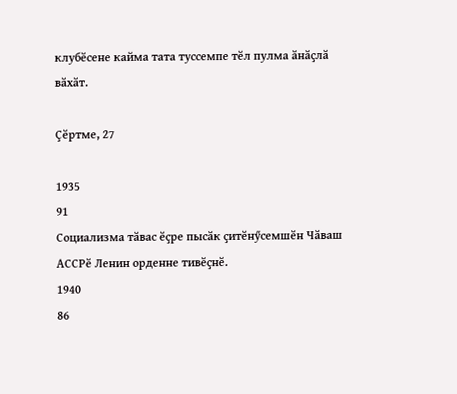клубӗсене кайма тата туссемпе тӗл пулма ӑнӑҫлӑ вӑхӑт.

Ҫӗртме, 27

1935
91
Социализма тӑвас ӗҫре пысӑк ҫитӗнӳсемшӗн Чӑваш АССРӗ Ленин орденне тивӗҫнӗ.
1940
86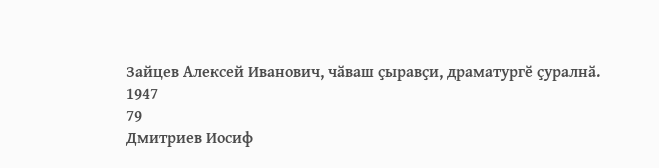Зайцев Алексей Иванович, чӑваш ҫыравҫи, драматургӗ ҫуралнӑ.
1947
79
Дмитриев Иосиф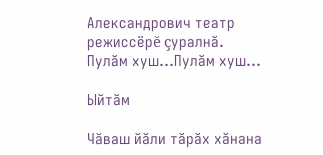Александрович театр режиссёрĕ çуралнă.
Пулӑм хуш...Пулӑм хуш...

Ыйтӑм

Чӑваш йӑли тӑрӑх хӑнана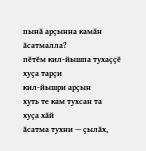пынӑ арҫынна камӑн ӑсатмалла?
пӗтӗм кил-йышпа тухаҫҫӗ
хуҫа тарҫи
кил-йышри арҫын
хуть те кам тухсан та
хуҫа хӑй
ӑсатма тухни — ҫылӑх,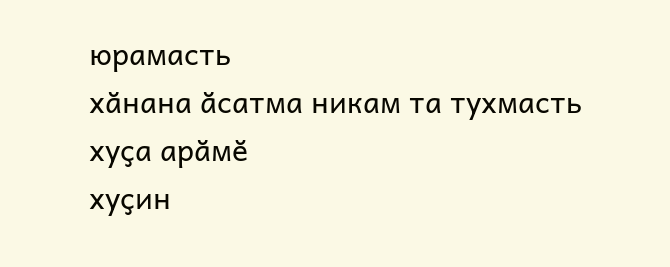юрамасть
хӑнана ӑсатма никам та тухмасть
хуҫа арӑмӗ
хуҫин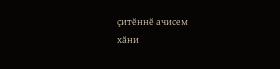ҫитӗннӗ ачисем
хӑни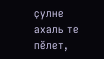ҫулне ахаль те пӗлет,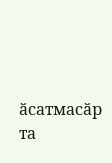ӑсатмасӑр та